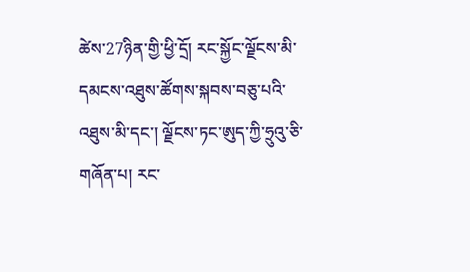ཚེས་27ཉིན་གྱི་ཕྱི་དྲོ། རང་སྐྱོང་ལྗོངས་མི་དམངས་འཐུས་ཚོགས་སྐབས་བཅུ་པའི་འཐུས་མི་དང་། ལྗོངས་ཏང་ཨུད་ཀྱི་ཧྲུའུ་ཅི་གཞོན་པ། རང་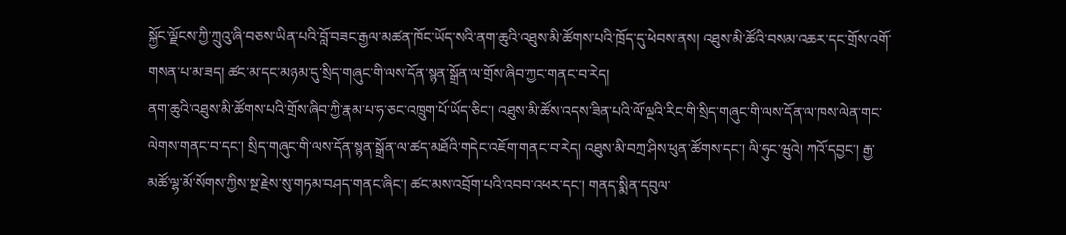སྐྱོང་ལྗོངས་ཀྱི་ཀྲུའུ་ཞི་བཅས་ཡིན་པའི་བློ་བཟང་རྒྱལ་མཚན་ཁོང་ཡོད་སའི་ནག་ཆུའི་འཐུས་མི་ཚོགས་པའི་ཁྲོད་དུ་ཕེབས་ནས། འཐུས་མི་ཚོའི་བསམ་འཆར་དང་གྲོས་འགོ་གསན་པ་མ་ཟད། ཚང་མ་དང་མཉམ་དུ་སྲིད་གཞུང་གི་ལས་དོན་སྙན་སྒྲོན་ལ་གྲོས་ཞིབ་ཀྱང་གནང་བ་རེད།
ནག་ཆུའི་འཐུས་མི་ཚོགས་པའི་གྲོས་ཞིབ་ཀྱི་རྣམ་པ་ཧ་ཅང་འཁྲུག་པོ་ཡོད་ཅིང་། འཐུས་མི་ཚོས་འདས་ཟིན་པའི་ལོ་ལྔའི་རིང་གི་སྲིད་གཞུང་གི་ལས་དོན་ལ་ཁས་ལེན་གང་ལེགས་གནང་བ་དང་། སྲིད་གཞུང་གི་ལས་དོན་སྙན་སྒྲོན་ལ་ཚད་མཐོའི་གདེང་འཇོག་གནང་བ་རེད། འཐུས་མི་བཀྲ་ཤིས་ཕུན་ཚོགས་དང་། ལི་ཧུང་ཝུའེ། ཀའོ་དབྱང་། རྒྱ་མཚོ་ལྷ་མོ་སོགས་ཀྱིས་སྔ་རྗེས་སུ་གཏམ་བཤད་གནང་ཞིང་། ཚང་མས་འབྲོག་པའི་འབབ་འཕར་དང་། གནད་སྨིན་དབུལ་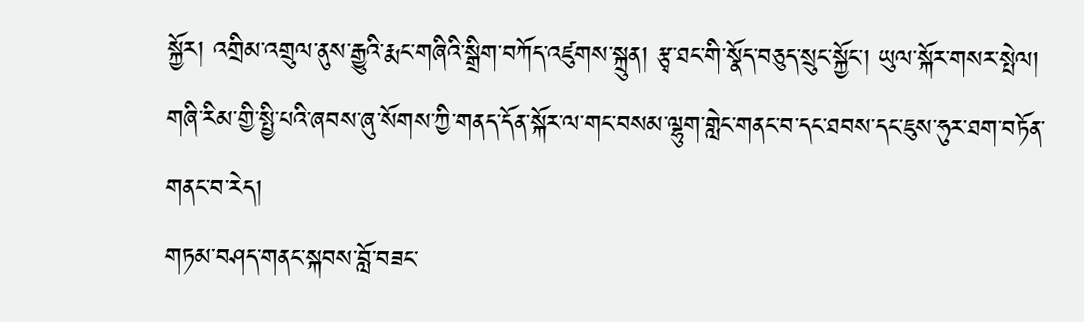སྐྱོར། འགྲིམ་འགྲུལ་ནུས་རྒྱུའི་རྨང་གཞིའི་སྒྲིག་བཀོད་འཛུགས་སྐྲུན། རྩྭ་ཐང་གི་སྣོད་བཅུད་སྲུང་སྐྱོང་། ཡུལ་སྐོར་གསར་སྤེལ། གཞི་རིམ་གྱི་སྤྱི་པའི་ཞབས་ཞུ་སོགས་ཀྱི་གནད་དོན་སྐོར་ལ་གང་བསམ་ལྷུག་གླེང་གནང་བ་དང་ཐབས་དང་ཇུས་ཧུར་ཐག་བཏོན་གནང་བ་རེད།
གཏམ་བཤད་གནང་སྐབས་བློ་བཟང་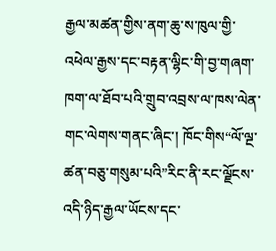རྒྱལ་མཚན་གྱིས་ནག་ཆུ་ས་ཁུལ་གྱི་འཕེལ་རྒྱས་དང་བརྟན་ལྷིང་གི་བྱ་གཞག་ཁག་ལ་ཐོབ་པའི་གྲུབ་འབྲས་ལ་ཁས་ལེན་གང་ལེགས་གནང་ཞིང་། ཁོང་གིས“ལོ་ལྔ་ཚན་བཅུ་གསུམ་པའི”རིང་ནི་རང་ལྗོངས་འདི་ཉིད་རྒྱལ་ཡོངས་དང་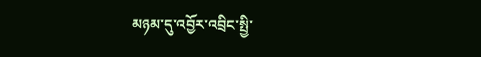མཉམ་དུ་འབྱོར་འབྲིང་སྤྱི་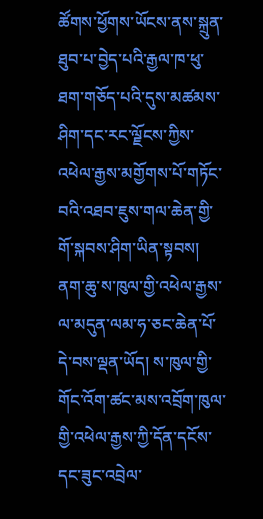ཚོགས་ཕྱོགས་ཡོངས་ནས་སྐྲུན་ཐུབ་པ་བྱེད་པའི་རྒྱལ་ཁ་ཕུ་ཐག་གཅོད་པའི་དུས་མཚམས་ཤིག་དང་རང་ལྗོངས་ཀྱིས་འཕེལ་རྒྱས་མགྱོགས་པོ་གཏོང་བའི་འཐབ་ཇུས་གལ་ཆེན་གྱི་གོ་སྐབས་ཤིག་ཡིན་སྟབས། ནག་ཆུ་ས་ཁུལ་གྱི་འཕེལ་རྒྱས་ལ་མདུན་ལམ་ཧ་ཅང་ཆེན་པོ་དེ་བས་ལྡན་ཡོད། ས་ཁུལ་གྱི་གོང་འོག་ཚང་མས་འབྲོག་ཁུལ་གྱི་འཕེལ་རྒྱས་ཀྱི་དོན་དངོས་དང་ཟུང་འབྲེལ་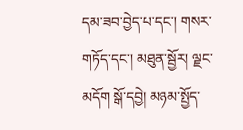དམ་ཟབ་བྱེད་པ་དང་། གསར་གཏོད་དང་། མཐུན་སྦྱོར། ལྗང་མདོག སྒོ་དབྱེ། མཉམ་སྤྱོད་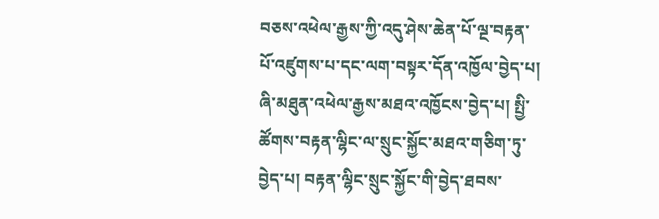བཅས་འཕེལ་རྒྱས་ཀྱི་འདུ་ཤེས་ཆེན་པོ་ལྔ་བརྟན་པོ་འཛུགས་པ་དང་ལག་བསྟར་དོན་འཁྱོལ་བྱེད་པ། ཞི་མཐུན་འཕེལ་རྒྱས་མཐའ་འཁྱོངས་བྱེད་པ། སྤྱི་ཚོགས་བརྟན་ལྷིང་ལ་སྲུང་སྐྱོང་མཐའ་གཅིག་ཏུ་བྱེད་པ། བརྟན་ལྷིང་སྲུང་སྐྱོང་གི་བྱེད་ཐབས་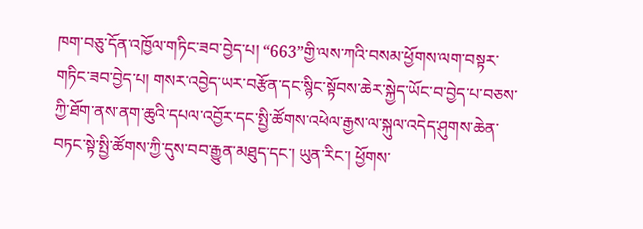ཁག་བཅུ་དོན་འཁྱོལ་གཏིང་ཟབ་བྱེད་པ། “663”གྱི་ལས་ཀའི་བསམ་ཕྱོགས་ལག་བསྟར་གཏིང་ཟབ་བྱེད་པ། གསར་འབྱེད་ཡར་བརྩོན་དང་སྙིང་སྟོབས་ཆེར་སྐྱེད་ཡོང་བ་བྱེད་པ་བཅས་ཀྱི་ཐོག་ནས་ནག་ཆུའི་དཔལ་འབྱོར་དང་སྤྱི་ཚོགས་འཕེལ་རྒྱས་ལ་སྐུལ་འདེད་ཤུགས་ཆེན་བཏང་སྟེ་སྤྱི་ཚོགས་ཀྱི་དུས་བབ་རྒྱུན་མཐུད་དང་། ཡུན་རིང་། ཕྱོགས་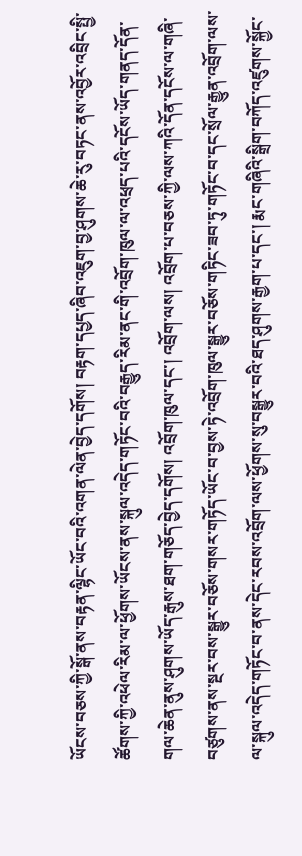ཡོངས་བཅས་ཀྱི་སྒོ་ནས་བརྟན་ལྷིང་ཡོང་བའི་འགན་ལེན་བྱེད་དགོས། བརྟག་དཔྱད་ཞིབ་འཇུག་བྱ་ཤུགས་ཆེ་རུ་བཏང་ནས་འབྱོར་འབྲིང་སྤྱི་ཚོགས་ཀྱི་འཕེལ་རིམ་ལ་ཕྱོགས་ཡོངས་ནས་སྐུལ་འདེད་གཏོང་བའི་བརྒྱུད་རིམ་ནང་གི་འབྲོག་ཁུལ་ལ་འཕྲད་པའི་དངོས་ཡོད་གནད་དོན་གལ་ཆེན་ནུས་ཤུགས་ཡོད་རྒུས་ཐག་གཅོད་བྱེད་དགོས། འབྲོག་ཁུལ་དང་། འབྲོག་ལས། འབྲོག་པ་བཅས་ཀྱི་ལས་ཀའི་དོན་དངོས་ལ་གཞི་བཙུགས་ནས་སྔར་བས་སྒྱུར་བཅོས་གསར་གཏོད་ཡོང་བ་བྱས་ཏེ་འབྲོག་ཁུལ་སྒྱུར་བཅོས་གཏིང་ཟབ་ཏུ་གཏོང་བ་དང་སྲོལ་རྒྱུན་འབྲོག་ལས་ལ་སྐུལ་འདེད་གཏོང་བ་ནས་དེང་རབས་འབྲོག་ལས་ཕྱོགས་སུ་བསྒྱུར་བའི་ཐད་ཤུགས་རྒྱག་པ་དང་། རྨང་གཞིའི་སྒྲིག་བཀོད་འཛུགས་སྐྱོང་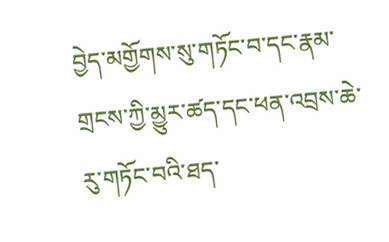བྱེད་མགྱོགས་སུ་གཏོང་བ་དང་རྣམ་གྲངས་ཀྱི་མྱུར་ཚད་དང་ཕན་འབྲས་ཆེ་རུ་གཏོང་བའི་ཐད་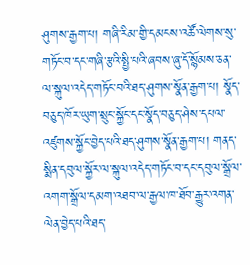ཤུགས་རྒྱག་པ། གཞི་རིམ་གྱི་དམངས་འཚོ་ལེགས་སུ་གཏོང་བ་དང་གཞི་རྩའི་སྤྱི་པའི་ཞབས་ཞུ་དོ་སྙོམས་ཅན་ལ་སྐུལ་འདེད་གཏོང་བའི་ཐད་ཤུགས་སྣོན་རྒྱག་པ། སྣོད་བཅུད་ཁོར་ཡུག་སྲུང་སྐྱོང་དང་སྣོད་བཅུད་ཤེས་དཔལ་འཛུགས་སྐྱོང་བྱེད་པའི་ཐད་ཤུགས་སྣོན་རྒྱག་པ། གནད་སྨིན་དབུལ་སྐྱོར་ལ་སྐུལ་འདེད་གཏོང་བ་དང་དབུལ་སྒྲོལ་འགག་སྒྲོལ་དམག་འཐབ་ལ་རྒྱལ་ཁ་ཐོབ་རྒྱུར་འགན་ལེན་བྱེད་པའི་ཐད་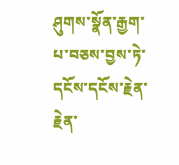ཤུགས་སྣོན་རྒྱག་པ་བཅས་བྱས་ཏེ་དངོས་དངོས་རྗེན་རྗེན་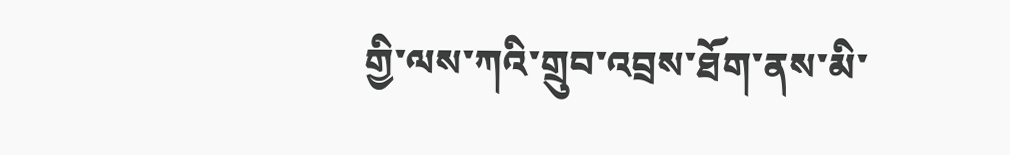གྱི་ལས་ཀའི་གྲུབ་འབྲས་ཐོག་ནས་མི་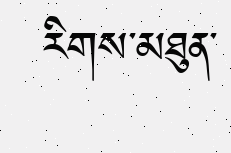རིགས་མཐུན་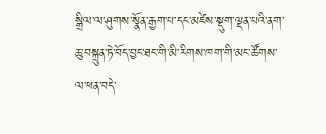སྒྲིལ་ལ་ཤུགས་སྣོན་རྒྱག་པ་དང་མཛེས་སྡུག་ལྡན་པའི་ནག་ཆུ་བསྐྲུན་ཏེ་བོད་བྱང་ཐང་གི་མི་རིགས་ཁག་གི་མང་ཚོགས་ལ་ཕན་བདེ་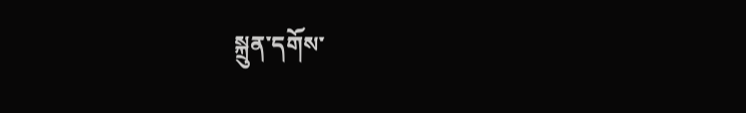སྐྲུན་དགོས་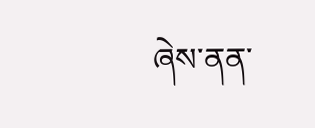ཞེས་ནན་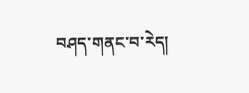བཤད་གནང་བ་རེད།